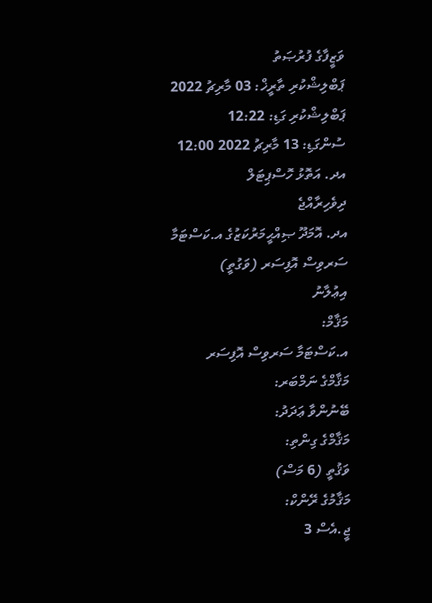ވަޒީފާގެ ފުރުޞަތު
ޕަބްލިޝްކުރި ތާރީޚް: 03 މާރިޗު 2022
ޕަބްލިޝްކުރި ގަޑި: 12:22
ސުންގަޑި: 13 މާރިޗު 2022 12:00
އދ. އަތޮޅު ހޮސްޕިޓަލް
ދިވެހިރާއްޖެ
އދ. އޮމަދޫ ޞިއްޙީމަރުކަޒުގެ އ.ކަސްޓަމާ ސަރވިސް އޮފިސަރ (ވަގުތީ)
އިޢުލާނު
މަޤާމް:
އ.ކަސްޓަމާ ސަރވިސް އޮފިސަރ
މަޤާމްގެ ނަމްބަރ:
ބޭނުންވާ ޢަދަދު:
މަޤާމްގެ ގިންތި:
ވަޤުތީ (6 މަސް)
މަޤާމުގެ ރޭންކް:
ޖީ.އެސް 3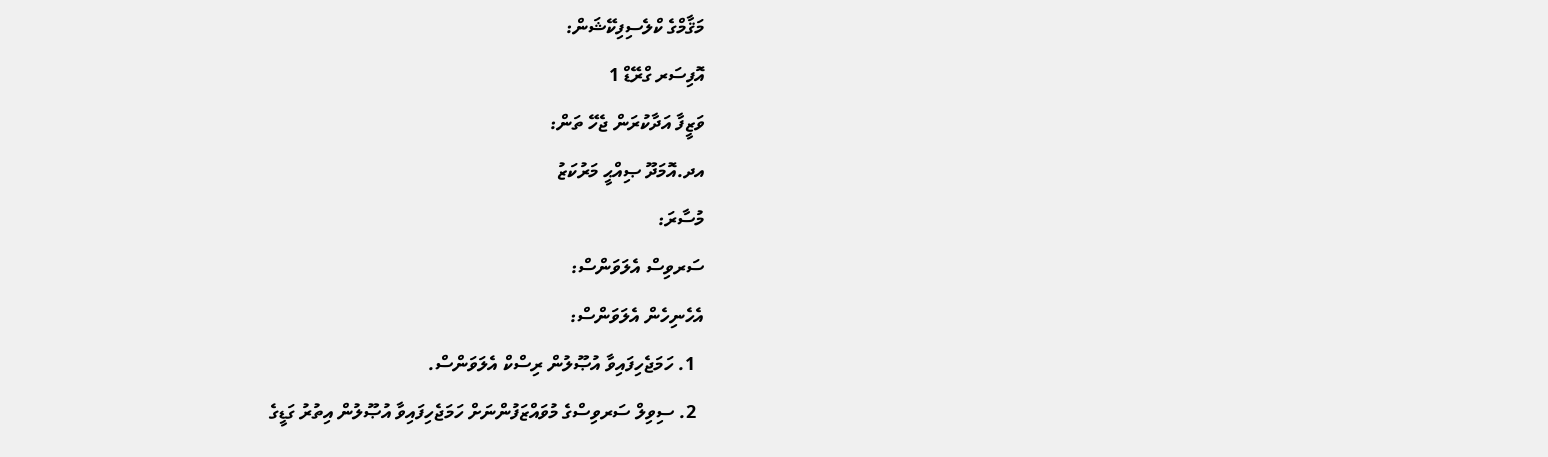މަޤާމްގެ ކްލެސިފިކޭޝަން:
އޮފިސަރ ގްރޭޑް 1
ވަޒީފާ އަދާކުރަން ޖެހޭ ތަން:
އދ.އޮމަދޫ ޞިއްޙީ މަރުކަޒު
މުސާރަ:
ސަރވިސް އެލަވަންސް:
އެހެނިހެން އެލަވަންސް:
  1. ހަމަޖެހިފައިވާ އުޞޫލުން ރިސްކް އެލަވަންސް.
  2. ސިވިލް ސަރވިސްގެ މުވައްޒަފުންނަށް ހަމަޖެހިފައިވާ އުޞޫލުން އިތުރު ގަޑީގެ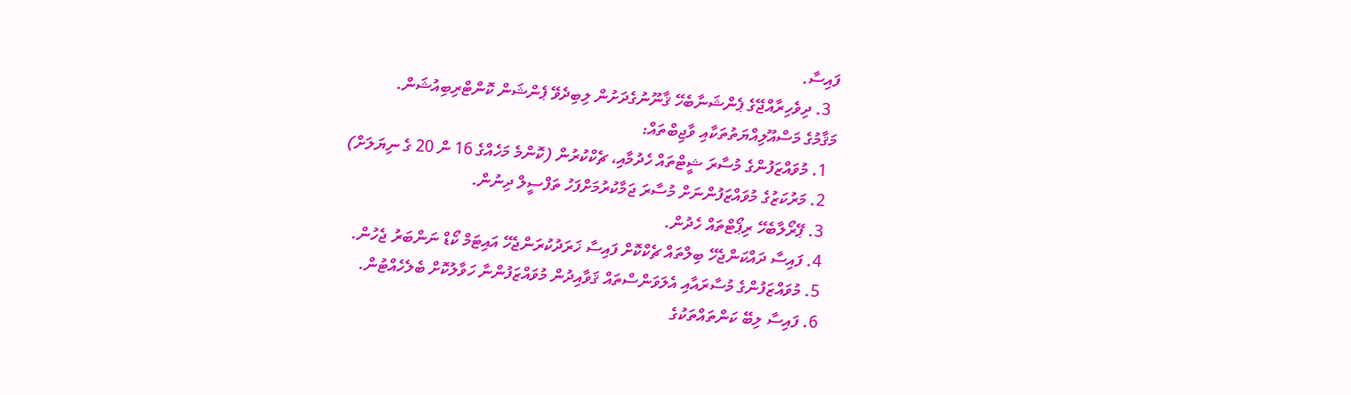ފައިސާ.
  3. ދިވެހިރާއްޖޭގެ ޕެންޝަނާބެހޭ ޤާނޫނުގެދަށުން ލިބިދެވޭ ޕެންޝަން ކޮންޓްރިބިއުޝަން.
މަޤާމުގެ މަސްއޫލިއްޔަތުތަކާއި ވާޖިބްތައް:
  1. މުވައްޒަފުންގެ މުސާރަ ޝީޓްތައް ހެދުމާއި، ޗެކްކުރުން (ކޮންމެ މަހެއްގެ 16 ން 20 ގެ ނިޔަލަށް)
  2. މަރުކަޒުގެ މުވައްޒަފުންނަށް މުސާރަ ޖަމާކުރުމަށްފަހު ތަފްސީލް ދިނުން.
  3. ޕޭރޯލާބެހޭ ރިޕޯޓްތައް ހެދުން.
  4. ފައިސާ ދައްކަންޖެހޭ ބިލްތައް ޗެކްކޮށް ފައިސާ ޚަރަދުކުރަންޖެހޭ އައިޓަމް ކޯޑް ނަންބަރު ޖެހުން.
  5. މުވައްޒަފުންގެ މުސާރައާއި އެލަވަންސްތައް ޤަވާއިދުން މުވައްޒަފުންނާ ހަވާލުކޮށް ބެލެހެއްޓުން.
  6. ފައިސާ ލިބޭ ކަންތައްތަކުގެ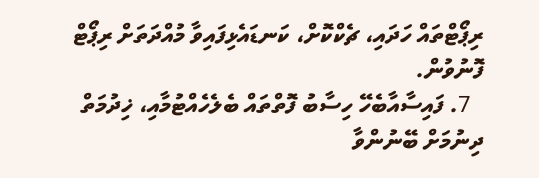ރިޕޯޓްތައް ހަދައި، ޗެކްކޮށް، ކަނޑައެޅިފައިވާ މުއްދަތަށް ރިޕޯޓް ފޮނުވުން.
  7. ފައިސާއާބެހޭ ހިސާބު ފޮތްތައް ބެލެހެއްޓުމާއި، ޚިދުމަތް ދިނުމަށް ބޭނުންވާ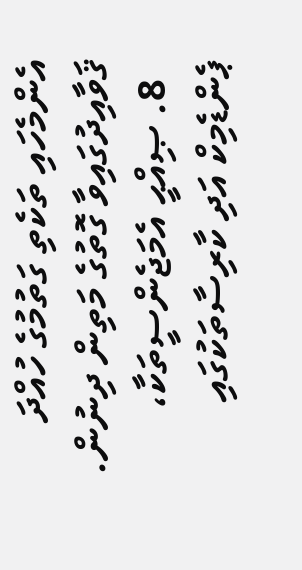އެންމެހައި ތަކެތި ގަތުމުގެ ހުއްދަ ޤަވާއިދުގައިވާ ގޮތުގެ މަތިން ދިނުން.
  8. ޞިއްޙީ އެމަޖެންސީތަކާ، ޕެންޑެމިކް އަދި ކާރިސާތަކުގައި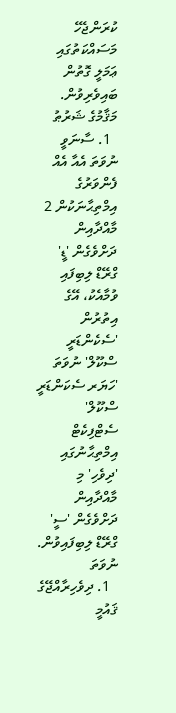ކުރަންޖެހޭ މަސައްކަތުގައި ޢަމަލީ ގޮތުން ބައިވެރިވުން.
މަޤާމުގެ ޝަރުޠު
  1. ސާނަވީ ނުވަތަ އެއާ އެއް ފެންވަރުގެ އިމްތިޙާނަކުން 2 މާއްދާއިން ދަށްވެގެން 'ޑީ' ގްރޭޑް ލިބިފައި ވުމާއެކު، އޭގެ އިތުރުން 'ސެކެންޑަރީ ސްކޫލް' ނުވަތަ 'ހަޔަރ ސެކަންޑަރީ ސްކޫލް' ސެޓްފިކެޓް އިމްތިޙާނުގައި 'ދިވެހި' މި މާއްދާއިން ދަށްވެގެން 'ސީ' ގްރޭޑް ލިބިފައިވުން.
ނުވަތަ
  1. ދިވެހިރާއްޖޭގެ ޤައުމީ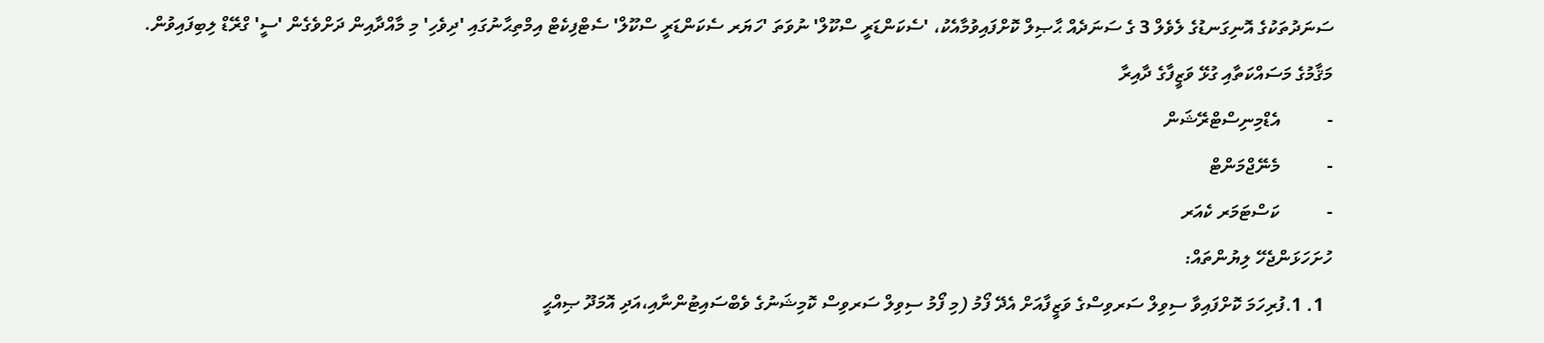ސަނަދުތަކުގެ އޮނިގަނޑުގެ ލެވެލް 3 ގެ ސަނަދެއް ޙާޞިލް ކޮށްފައިވުމާއެކު، 'ސެކަންޑަރީ ސްކޫލް' ނުވަތަ 'ހަޔަރ ސެކަންޑަރީ ސްކޫލް' ސެޓްފިކެޓް އިމްތިޙާނުގައި 'ދިވެހި' މި މާއްދާއިން ދަށްވެގެން 'ސީ' ގްރޭޑް ލިބިފައިވުން.
މަޤާމުގެ މަސައްކަތާއި ގުޅޭ ވަޒީފާގެ ދާއިރާ
-          އެޑްމިނިސްޓްރޭޝަން
-          މެނޭޖްމަންޓް
-          ކަސްޓަމަރ ކެއަރ
ހުށަހަޅަންޖެހޭ ލިޔުންތައް:
  1. 1.ފުރިހަމަ ކޮށްފައިވާ ސިވިލް ސަރވިސްގެ ވަޒީފާއަށް އެދޭ ފޯމު (މި ފޯމު ސިވިލް ސަރވިސް ކޮމިޝަނުގެ ވެބްސައިޓުންނާއި،އަދި އޮމަދޫ ޞިއްޙީ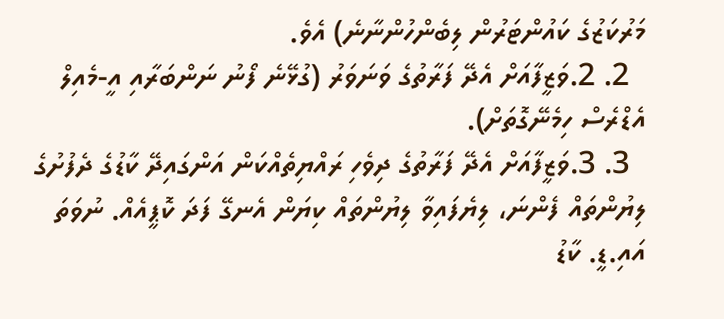މަރުކަޒުގެ ކައުންޓަރުން ލިބެންހުންނާނެ) އެވެ.
  2. 2.ވަޒީފާއަށް އެދޭ ފަރާތުގެ ވަނަވަރު (ގުޅޭނެ ފޯނު ނަންބަރާއި އީ-މެއިލް އެޑްރެސް ހިމެނޭގޮތަށް).
  3. 3.ވަޒީފާއަށް އެދޭ ފަރާތުގެ ދިވެހި ރައްޔިތެއްކަން އަންގައިދޭ ކާޑުގެ ދެފުށުގެ ލިޔުންތައް ފެންނަ، ލިޔެފައިވާ ލިޔުންތައް ކިޔަން އެނގޭ ފަދަ ކޮޕީއެއް. ނުވަތަ އައި.ޑީ. ކާޑު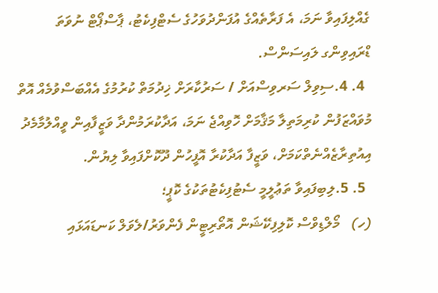ގެއްލިފައިވާ ނަމަ، އެ ފަރާތެއްގެ އުފަންދުވަހުގެ ސެޓްފިކެޓު، ޕާސްޕޯޓް ނުވަތަ ޑްރައިވިންގ ލައިސަންސް.
  4. 4.ސިވިލް ސަރވިސްއަށް / ސަރުކާރަށް ޚިދުމަތް ކުރުމުގެ އެއްބަސްވުމެއް އޮތް މުވައްޒަފުން ކުރިމަތިލާ މަޤާމަށް ހޮވިއްޖެ ނަމަ، އަދާކުރަމުންދާ ވަޒީފާއިން ވީއްލުމާމެދު އިއުތިރާޒެއްނެތްކަމަށް، ވަޒީފާ އަދާކުރާ އޮފީހުން ދޫކޮށްފައިވާ ލިޔުން.
  5. 5.ލިބިފައިވާ ތަޢުލީމީ ސެޓުފިކެޓުތަކުގެ ކޮޕީ؛
(ހ)   މޯލްޑިވްސް ކޮލިފިކޭޝަން އޮތޯރިޓީން ފެންވަރު/ލެވަލް ކަނޑައަޅައި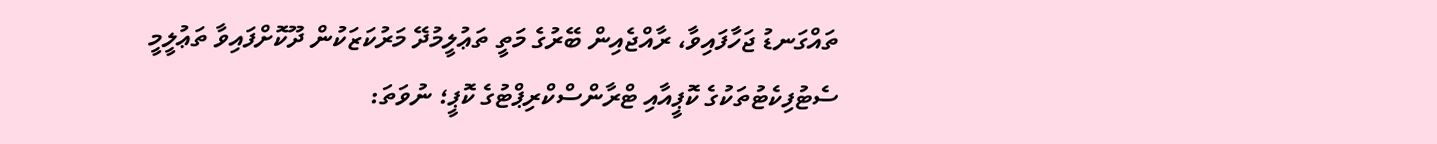ތައްގަނޑު ޖަހާފައިވާ، ރާއްޖެއިން ބޭރުގެ މަތީ ތަޢުލީމުދޭ މަރުކަޒަކުން ދޫކޮށްފައިވާ ތަޢުލީމީ ސެޓުފިކެޓުތަކުގެ ކޮޕީއާއި ޓްރާންސްކްރިޕްޓުގެ ކޮޕީ؛ ނުވަތަ: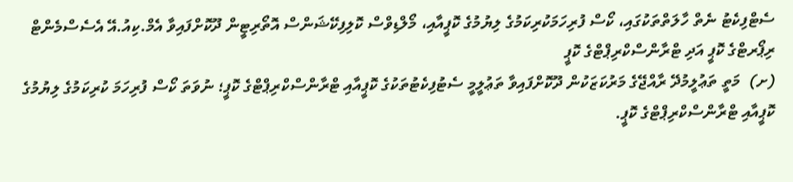ސެޓްފިކެޓު ނެތް ހާލަތްތަކުގައި، ކޯސް ފުރިހަމަކުރިކަމުގެ ލިޔުމުގެ ކޮޕީއާއި، މޯލްޑިވްސް ކޮލިފިކޭޝަންސް އޮތޯރިޓީން ދޫކޮށްފައިވާ އެމް.ކިއު.އޭ އެސެސްމެންޓް ރިޕޯރޓްގެ ކޮޕީ އަދި ޓްރާންސްކްރިޕްޓްގެ ކޮޕީ
(ށ)  މަތީ ތަޢުލީމުދޭ ރާއްޖޭގެ މަރުކަޒަކުން ދޫކޮށްފައިވާ ތަޢުލީމީ ސެޓުފިކެޓުތަކުގެ ކޮޕީއާއި ޓްރާންސްކްރިޕްޓްގެ ކޮޕީ؛ ނުވަތަ ކޯސް ފުރިހަމަ ކުރިކަމުގެ ލިޔުމުގެ ކޮޕީއާއި ޓްރާންސްކްރިޕްޓްގެ ކޮޕީ.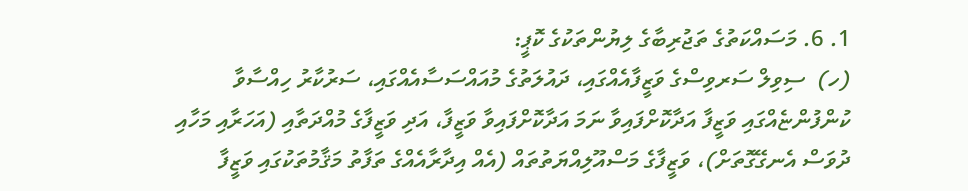1. 6. މަސައްކަތުގެ ތަޖުރިބާގެ ލިޔުންތަކުގެ ކޮޕީ:
(ހ)  ސިވިލް ސަރވިސްގެ ވަޒީފާއެއްގައި، ދައުލަތުގެ މުއައްސަސާއެއްގައި، ސަރުކާރު ހިއްސާވާ ކުންފުންޏެއްގައި ވަޒީފާ އަދާކޮށްފައިވާ ނަމަ އަދާކޮށްފައިވާ ވަޒީފާ، އަދި ވަޒީފާގެ މުއްދަތާއި (އަހަރާއި މަހާއި ދުވަސް އެނގޭގޮތަށް)، ވަޒީފާގެ މަސްއޫލިއްޔަތުތައް (އެއް އިދާރާއެއްގެ ތަފާތު މަޤާމުތަކުގައި ވަޒީފާ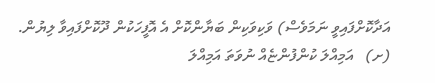އަދާކޮށްފައިވީ ނަމަވެސް) ވަކިވަކިން ބަޔާންކޮށް އެ އޮފީހަކުން ދޫކޮށްފައިވާ ލިޔުން.
(ށ)   އަމިއްލަ ކުންފުންޏެއް ނުވަތަ އަމިއްލަ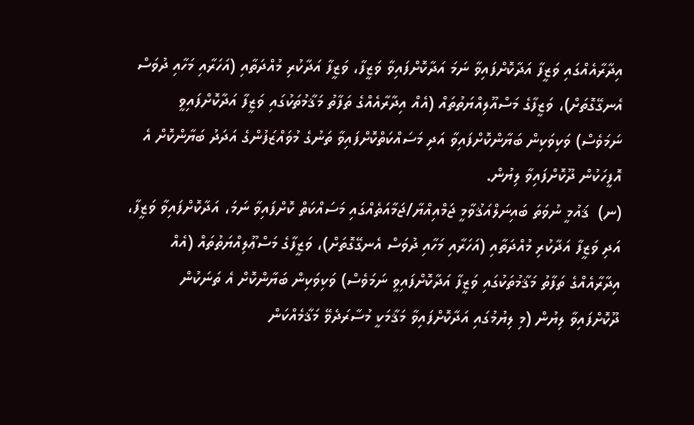އިދާރާއެއްގައި ވަޒީފާ އަދާކޮށްފައިވާ ނަމަ އަދާކޮށްފައިވާ ވަޒީފާ، ވަޒީފާ އަދާކުރި މުއްދަތާއި (އަހަރާއި މަހާއި ދުވަސް އެނގޭގޮތަށް)، ވަޒީފާގެ މަސްއޫލިއްޔަތުތައް (އެއް އިދާރާއެއްގެ ތަފާތު މަޤާމުތަކުގައި ވަޒީފާ އަދާކޮށްފައިވީ ނަމަވެސް) ވަކިވަކިން ބަޔާންކޮށްފައިވާ އަދި މަސައްކަތްކޮށްފައިވާ ތަނުގެ މުވައްޒަފުންގެ އަދަދު ބަޔާންކޮށް އެ އޮފީހަކުން ދޫކޮށްފައިވާ ލިޔުން.
(ނ)  ޤައުމީ ނުވަތަ ބައިނަލްއަޤުވާމީ ޖަމްއިއްޔާ/ޖަމާއަތެއްގައި މަސައްކަތް ކޮށްފައިވާ ނަމަ، އަދާކޮށްފައިވާ ވަޒީފާ، އަދި ވަޒީފާ އަދާކުރި މުއްދަތާއި (އަހަރާއި މަހާއި ދުވަސް އެނގޭގޮތަށް)، ވަޒީފާގެ މަސްޢޫލިއްޔަތުތައް (އެއް އިދާރާއެއްގެ ތަފާތު މަޤާމުތަކުގައި ވަޒީފާ އަދާކޮށްފައިވީ ނަމަވެސް) ވަކިވަކިން ބަޔާންކޮށް އެ ތަނަކުން ދޫކޮށްފައިވާ ލިޔުން (މި ލިޔުމުގައި އަދާކޮށްފައިވާ މަޤާމަކީ މުސާރަދެވޭ މަޤާމެއްކަން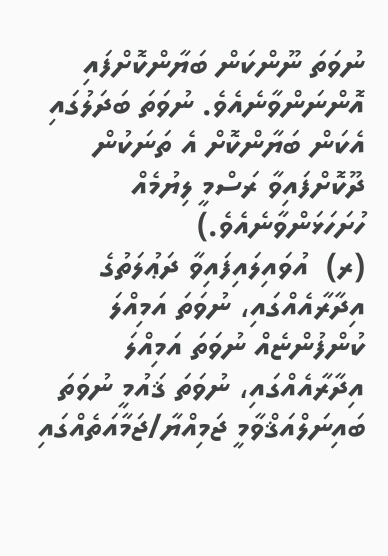ނުވަތަ ނޫންކަން ބަޔާންކޮށްފައި އޮންނަންވާނެއެވެ. ނުވަތަ ބަދަލުގައި އެކަން ބަޔާންކޮށް އެ ތަނަކުން ދޫކޮށްފައިވާ ރަސްމީ ލިޔުމެއް ހުށަހަޅަންވާނެއެވެ.)
(ރ)  އުވައިލައިފައިވާ ދަޢުލަތުގެ އިދާރާއެއްގައި، ނުވަތަ އަމިއްލަ ކުންފުންޏެއް ނުވަތަ އަމިއްލަ އިދާރާއެއްގައި، ނުވަތަ ޤައުމީ ނުވަތަ ބައިނަލްއަޤްވާމީ ޖަމިއްޔާ/ޖަމާއަތެއްގައި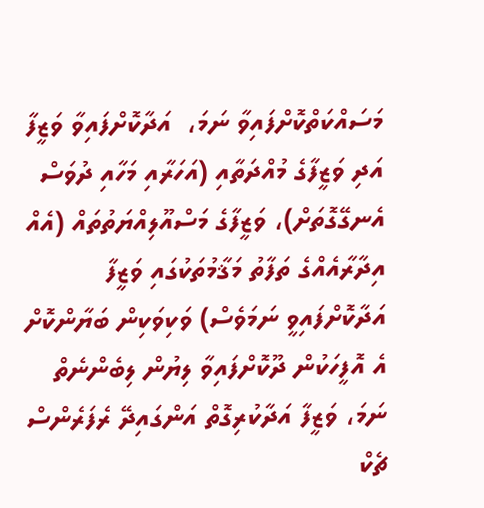މަސައްކަތްކޮށްފައިވާ ނަމަ،  އަދާކޮށްފައިވާ ވަޒީފާ އަދި ވަޒީފާގެ މުއްދަތާއި (އަހަރާއި މަހާއި ދުވަސް އެނގޭގޮތަށް)، ވަޒީފާގެ މަސްއޫލިއްޔަތުތައް (އެއް އިދާރާއެއްގެ ތަފާތު މަޤާމުތަކުގައި ވަޒީފާ އަދާކޮށްފައިވީ ނަމަވެސް) ވަކިވަކިން ބަޔާންކޮށް އެ އޮފީހަކުން ދޫކޮށްފައިވާ ލިޔުން ލިބެންނެތް ނަމަ، ވަޒީފާ އަދާކުރިގޮތް އަންގައިދޭ ރެފަރެންސް ޗެކް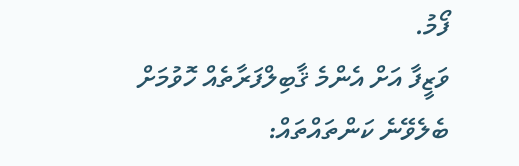ފޯމު.
ވަޒީފާ އަށް އެންމެ ޤާބިލްފަރާތެއް ހޮވުމަށް ބެލެވޭނެ ކަންތައްތައް: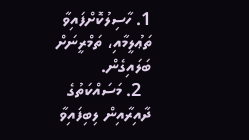1. ހާސިލުކޮށްފައިވާ ތަޢުލީމާއި، ތަމްރީނަށް ބަލައިގެން.
  2. މަސައްކަތުގެ ދާއިރާއިން ލިބިފައިވާ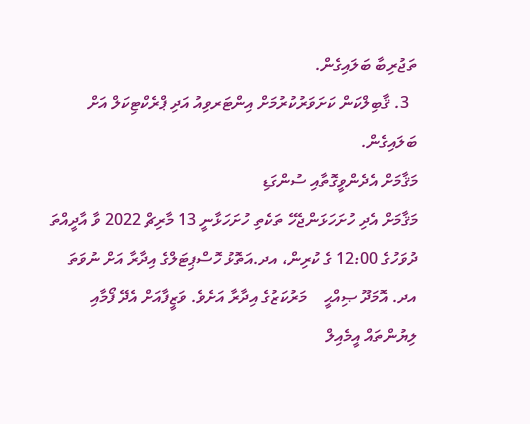ތަޖުރިބާ ބަލައިގެން.
  3. ޤާބިލްކަން ކަށަވަރުކުރުމަށް އިންޓަރވިއު އަދި ޕްރެކްޓިކަލް އަށް ބަލައިގެން.
މަޤާމަށް އެދެންވީގޮތާއި ސުންގަޑި
މަޤާމަށް އެދި ހުށަހަޅަންޖެހޭ ތަކެތި ހުށަހަޅާނީ 13 މާރިޗް 2022 ވާ އާދީއްތަ ދުވަހުގެ 12:00 ގެ ކުރިން، އދ.އަތޮޅު ހޮސްޕިޓަލްގެ އިދާރާ އަށް ނުވަތަ އދ. އޮމަދޫ ޞިއްޙީ    މަރުކަޒުގެ އިދާރާ އަށެވެ. ވަޒީފާއަށް އެދޭ ފޯމާއި ލިޔުންތައް އީމެއިލް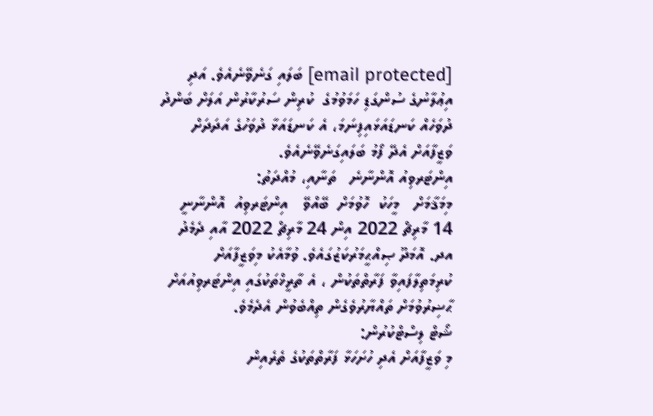[email protected] ބަލައި ގަނެވޭނެއެވެ. އަދި އިޢުލާނުގެ ސުންގަޑި ހަމަވުމުގެ  ކުރިން ސަރުކާރުން އަލަށް ބަންދު ދުވަހެއް ކަނޑައަޅައިފިނަމަ، އެ ކަނޑައަޅާ ދުވަހުގެ އަދަދަށް ވަޒީފާއަށް އެދޭ ފޯމު ބަލައިގަނެވޭނެއެވެ.
އިންޓަރވިއު އޮންނާނެ   ތަނާއި، މުއްދަތު:
މިމަޤާމަށް   މީހަކު  ހޮވުމަށް  ބޭއްވޭ   އިންޓަރވިއު  އޮންނާނީ  14 މާރިޗް 2022 އިން 24 މާރިޗް 2022 އާއި ދެމެދު އދ. އޮމަދޫ ޞިއްޙީމަރުކަޒުގައެވެ. ވުމާއެކު މިވަޒީފާއަށް ކުރިމަތިލާފައިވާ ފަރާތްތަކުން ، އެ ތާރީޚްތަކުގައި އިންޓަރވިއުއަށް ޙާޟިރުވުމަށް ތައްޔާރުވެގެން ތިއްބެވުން އެދެމެވެ.
ޝޯޓް ލިސްޓްކުރުން:
މި ވަޒީފާއަށް އެދި ހުށަހަޅާ ފަރާތްތަކުގެ ތެރެއިން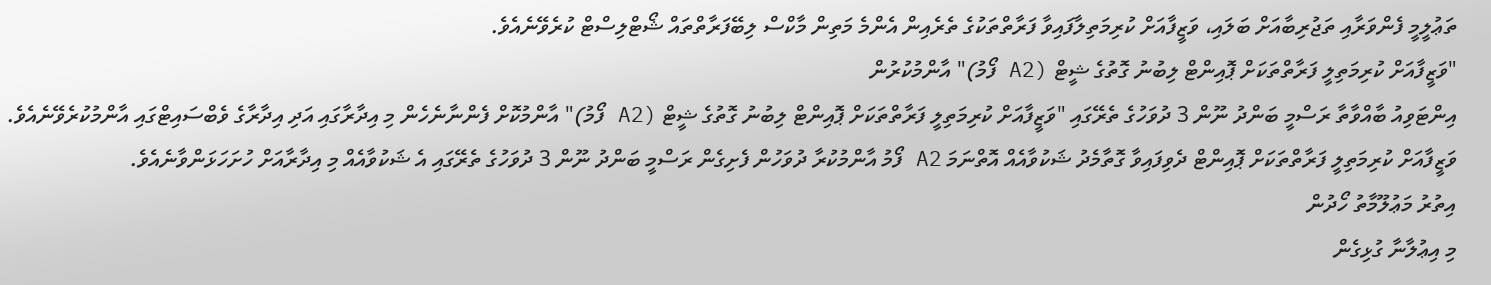ތަޢުލީމީ ފެންވަރާއި ތަޖުރިބާއަށް ބަލައި، ވަޒީފާއަށް ކުރިމަތިލާފައިވާ ފަރާތްތަކުގެ ތެރެއިން އެންމެ މަތިން މާކްސް ލިބޭފަރާތްތައް ޝޯޓްލިސްޓް ކުރެވޭނެއެވެ.
"ވަޒީފާއަށް ކުރިމަތިލީ ފަރާތްތަކަށް ޕޮއިންޓް ލިބުނު ގޮތުގެ ޝީޓް (A2 ފޯމު)" އާންމުކުރުން
އިންޓަވިއު ބާއްވާތާ ރަސްމީ ބަންދު ނޫން 3 ދުވަހުގެ ތެރޭގައި "ވަޒީފާއަށް ކުރިމަތިލީ ފަރާތްތަކަށް ޕޮއިންޓް ލިބުނު ގޮތުގެ ޝީޓް (A2 ފޯމު)" އާންމުކޮށް ފެންނާނެހެން މި އިދާރާގައި އަދި އިދާރާގެ ވެބްސައިޓްގައި އާންމުކުރެވޭނެއެވެ. ވަޒީފާއަށް ކުރިމަތިލީ ފަރާތްތަކަށް ޕޮއިންޓް ދެވިފައިވާ ގޮތާމެދު ޝަކުވާއެއް އޮތްނަމަ A2 ފޯމު އާންމުކުރާ ދުވަހުން ފެށިގެން ރަސްމީ ބަންދު ނޫން 3 ދުވަހުގެ ތެރޭގައި އެ ޝަކުވާއެއް މި އިދާރާއަށް ހުށަހަޅަންވާނެއެވެ.
އިތުރު މަޢުލޫމާތު ހޯދުން
މި އިޢުލާނާ ގުޅިގެން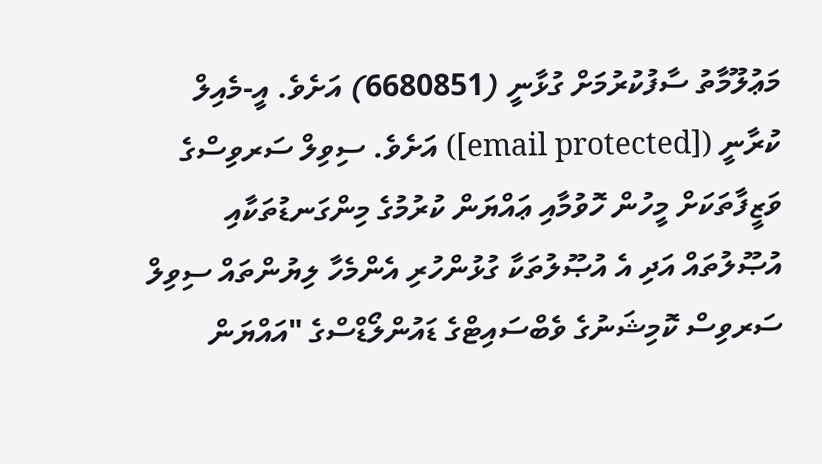މަޢުލޫމާތު ސާފުކުރުމަށް ގުޅާނީ (6680851) އަށެވެ. އީ-މެއިލް ކުރާނީ ([email protected]) އަށެވެ. ސިވިލް ސަރވިސްގެ ވަޒީފާތަކަށް މީހުން ހޮވުމާއި ޢައްޔަން ކުރުމުގެ މިންގަނޑުތަކާއި އުޞޫލުތައް އަދި އެ އުޞޫލުތަކާ ގުޅުންހުރި އެންމެހާ ލިޔުންތައް ސިވިލް ސަރވިސް ކޮމިޝަނުގެ ވެބްސައިޓްގެ ޑައުންލޯޑްސްގެ "އައްޔަން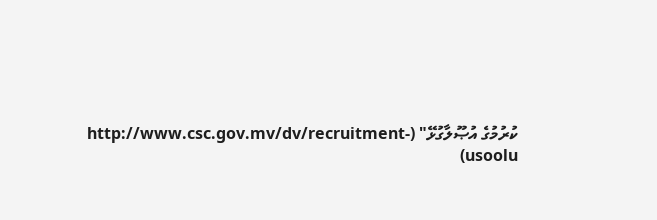ކުރުމުގެ އުޞޫލާގުޅޭ" (http://www.csc.gov.mv/dv/recruitment-usoolu)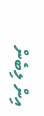އިން ލިބެން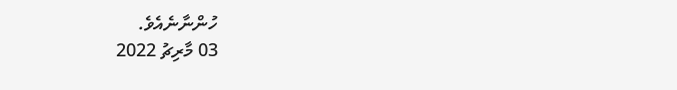ހުންނާނެއެވެ.
03 މާރިޗު 2022